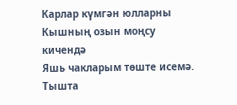Карлар күмгән юлларны
Кышның озын моңсу кичендә
Яшь чакларым төште исемә.
Тышта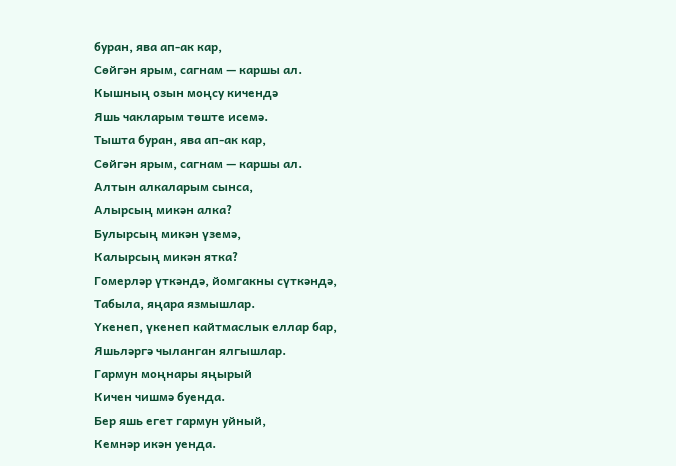буран, ява ап-ак кар,
Сөйгән ярым, сагнам — каршы ал.
Кышның озын моңсу кичендә
Яшь чакларым төште исемә.
Тышта буран, ява ап-ак кар,
Сөйгән ярым, сагнам — каршы ал.
Алтын алкаларым сынса,
Алырсың микән алка?
Булырсың микән үземә,
Калырсың микән ятка?
Гомерләр үткәндә, йомгакны сүткәндә,
Табыла, яңара язмышлар.
Үкенеп, үкенеп кайтмаслык еллар бар,
Яшьләргә чыланган ялгышлар.
Гармун моңнары яңырый
Кичен чишмә буенда.
Бер яшь егет гармун уйный,
Кемнәр икән уенда.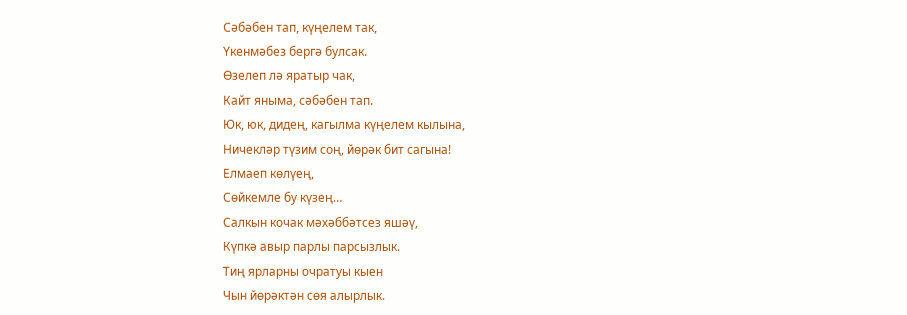Сәбәбен тап, күңелем так,
Үкенмәбез бергә булсак.
Өзелеп лә яратыр чак,
Кайт яныма, сәбәбен тап.
Юк, юк, дидең, кагылма күңелем кылына,
Ничекләр түзим соң, йөрәк бит сагына!
Елмаеп көлүең,
Сөйкемле бу күзең…
Салкын кочак мәхәббәтсез яшәү,
Күпкә авыр парлы парсызлык.
Тиң ярларны очратуы кыен
Чын йөрәктән сөя алырлык.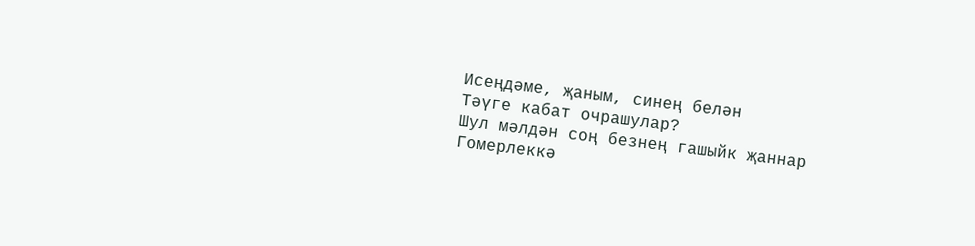Исеңдәме, җаным, синең белән
Тәүге кабат очрашулар?
Шул мәлдән соң безнең гашыйк җаннар
Гомерлеккә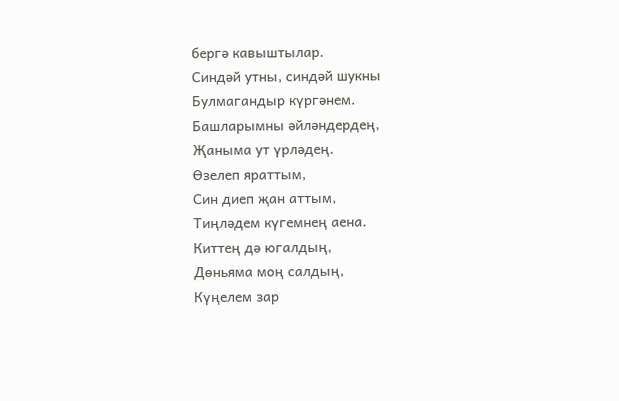бергә кавыштылар.
Синдәй утны, синдәй шукны
Булмагандыр күргәнем.
Башларымны әйләндердең,
Җаныма ут үрләдең.
Өзелеп яраттым,
Син диеп җан аттым,
Тиңләдем күгемнең аена.
Киттең дә югалдың,
Дөньяма моң салдың,
Күңелем зар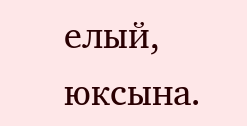елый, юксына.